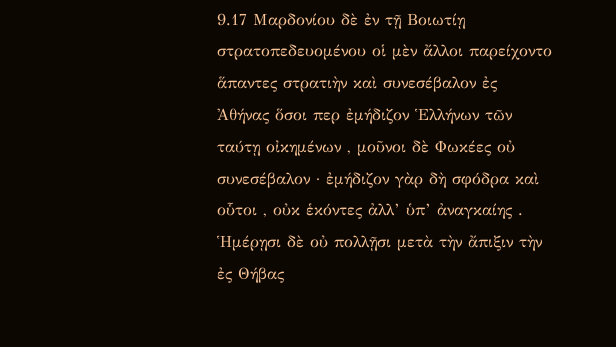9.17 Μαρδονίου δὲ ἐν τῇ Βοιωτίῃ στρατοπεδευομένου οἱ μὲν ἄλλοι παρείχοντο ἅπαντες στρατιὴν καὶ συνεσέβαλον ἐς Ἀθήνας ὅσοι περ ἐμήδιζον Ἑλλήνων τῶν ταύτῃ οἰκημένων , μοῦνοι δὲ Φωκέες οὐ συνεσέβαλον · ἐμήδιζον γὰρ δὴ σφόδρα καὶ οὗτοι , οὐκ ἑκόντες ἀλλ’ ὑπ’ ἀναγκαίης . Ἡμέρῃσι δὲ οὐ πολλῇσι μετὰ τὴν ἄπιξιν τὴν ἐς Θήβας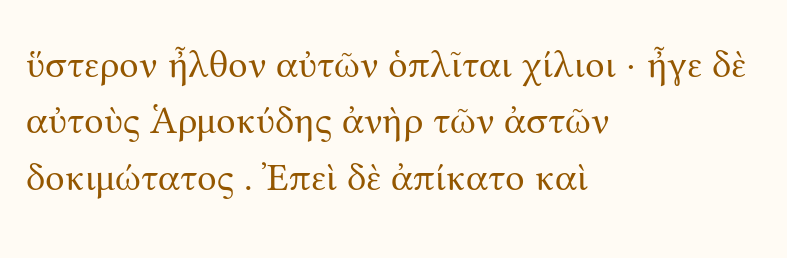ὕστερον ἦλθον αὐτῶν ὁπλῖται χίλιοι · ἦγε δὲ αὐτοὺς Ἁρμοκύδης ἀνὴρ τῶν ἀστῶν δοκιμώτατος . Ἐπεὶ δὲ ἀπίκατο καὶ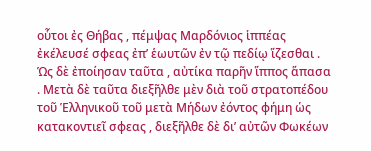οὗτοι ἐς Θήβας , πέμψας Μαρδόνιος ἱππέας ἐκέλευσέ σφεας ἐπ’ ἑωυτῶν ἐν τῷ πεδίῳ ἵζεσθαι . Ὡς δὲ ἐποίησαν ταῦτα , αὐτίκα παρῆν ἵππος ἅπασα . Μετὰ δὲ ταῦτα διεξῆλθε μὲν διὰ τοῦ στρατοπέδου τοῦ Ἑλληνικοῦ τοῦ μετὰ Μήδων ἐόντος φήμη ὡς κατακοντιεῖ σφεας , διεξῆλθε δὲ δι’ αὐτῶν Φωκέων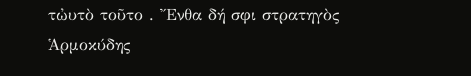τὠυτὸ τοῦτο . Ἔνθα δή σφι στρατηγὸς Ἁρμοκύδης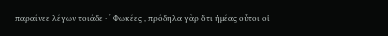παραίνεε λέγων τοιάδε · ʹ Φωκέες , πρόδηλα γὰρ ὅτι ἡμέας οὗτοι οἱ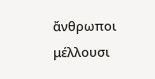ἄνθρωποι μέλλουσι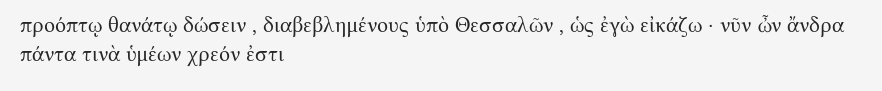προόπτῳ θανάτῳ δώσειν , διαβεβλημένους ὑπὸ Θεσσαλῶν , ὡς ἐγὼ εἰκάζω · νῦν ὦν ἄνδρα πάντα τινὰ ὑμέων χρεόν ἐστι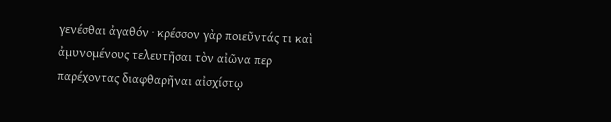γενέσθαι ἀγαθόν · κρέσσον γὰρ ποιεῦντάς τι καὶ ἀμυνομένους τελευτῆσαι τὸν αἰῶνα περ παρέχοντας διαφθαρῆναι αἰσχίστῳ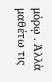μόρῳ . Ἀλλὰ μαθέτω τις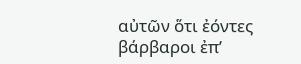αὐτῶν ὅτι ἐόντες βάρβαροι ἐπ’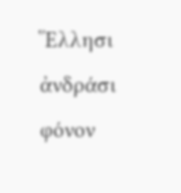Ἕλλησι ἀνδράσι φόνον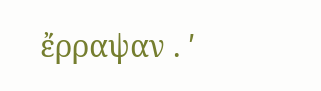ἔρραψαν . ʹ